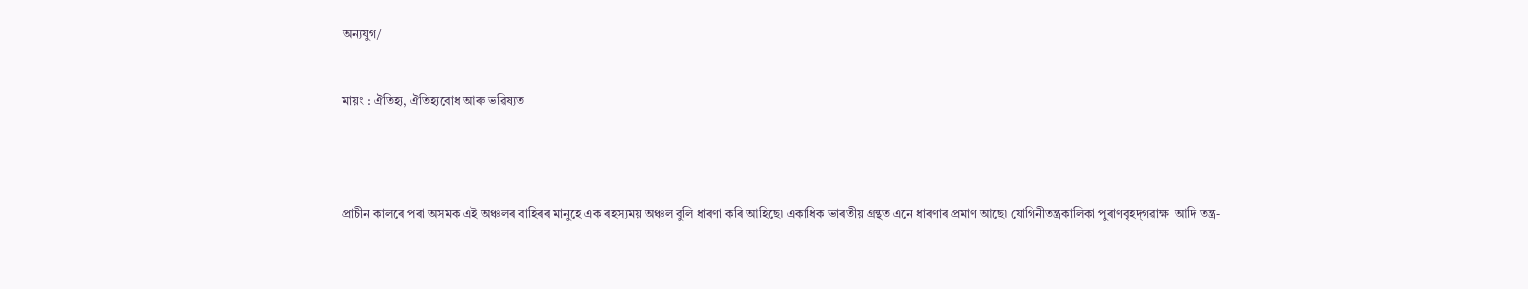অন্যযুগ/


মায়ং : ঐতিহ্য, ঐতিহ্যবোধ আৰু ভৱিষ্যত




প্ৰাচীন কালৰে পৰা অসমক এই অঞ্চলৰ বাহিৰৰ মানুহে এক ৰহস্যময় অঞ্চল বুলি ধাৰণা কৰি আহিছে৷ একাধিক ভাৰতীয় গ্ৰন্থত এনে ধাৰণাৰ প্ৰমাণ আছে৷ যোগিনীতন্ত্ৰকালিকা পুৰাণবৃহদ্‌গৱাক্ষ  আদি তন্ত্ৰ-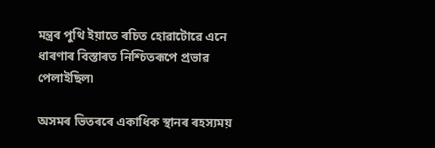মন্ত্ৰৰ পুথি ইয়াতে ৰচিত হোৱাটোৱে এনে ধাৰণাৰ বিস্তাৰত নিশ্চিতৰূপে প্ৰভাৱ পেলাইছিল৷

অসমৰ ভিতৰৰে একাধিক স্থানৰ ৰহস্যময়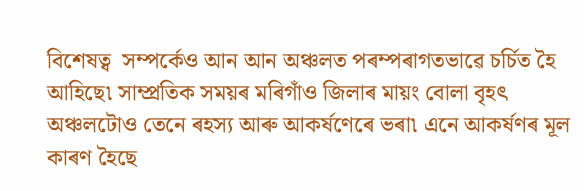বিশেষত্ব  সম্পৰ্কেও আন আন অঞ্চলত পৰম্পৰাগতভাৱে চৰ্চিত হৈ আহিছে৷ সাম্প্ৰতিক সময়ৰ মৰিগাঁও জিলাৰ মায়ং বোলা বৃহৎ অঞ্চলটোও তেনে ৰহস্য আৰু আকৰ্ষণেৰে ভৰা৷ এনে আকৰ্ষণৰ মূল কাৰণ হৈছে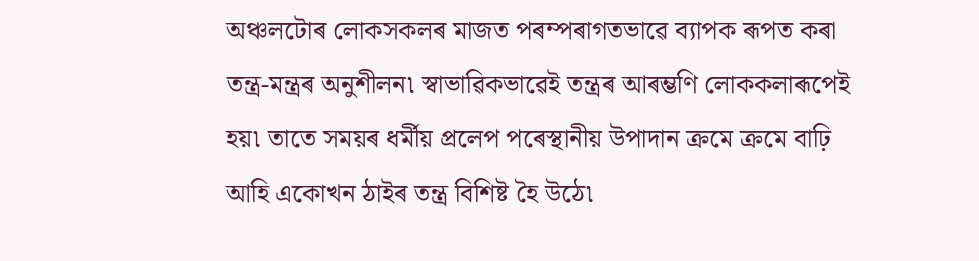অঞ্চলটোৰ লোকসকলৰ মাজত পৰম্পৰাগতভাৱে ব্যাপক ৰূপত কৰা তন্ত্ৰ-মন্ত্ৰৰ অনুশীলন৷ স্বাভাৱিকভাৱেই তন্ত্ৰৰ আৰম্ভণি লোককলাৰূপেই হয়৷ তাতে সময়ৰ ধৰ্মীয় প্ৰলেপ পৰেস্থানীয় উপাদান ক্ৰমে ক্ৰমে বাঢ়ি আহি একোখন ঠাইৰ তন্ত্ৰ বিশিষ্ট হৈ উঠে৷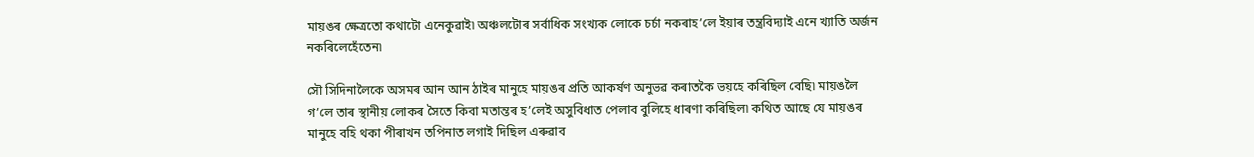মায়ঙৰ ক্ষেত্ৰতো কথাটো এনেকুৱাই৷ অঞ্চলটোৰ সৰ্বাধিক সংখ্যক লোকে চৰ্চা নকৰাহ’লে ইয়াৰ তন্ত্ৰবিদ্যাই এনে খ্যাতি অৰ্জন নকৰিলেহেঁতেন৷

সৌ সিদিনালৈকে অসমৰ আন আন ঠাইৰ মানুহে মায়ঙৰ প্ৰতি আকৰ্ষণ অনুভৱ কৰাতকৈ ভয়হে কৰিছিল বেছি৷ মায়ঙলৈ গ’লে তাৰ স্থানীয় লোকৰ সৈতে কিবা মতান্তৰ হ’লেই অসুবিধাত পেলাব বুলিহে ধাৰণা কৰিছিল৷ কথিত আছে যে মায়ঙৰ মানুহে বহি থকা পীৰাখন তপিনাত লগাই দিছিল এৰুৱাব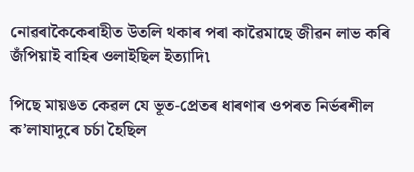নোৱৰাকৈকেৰাহীত উতলি থকাৰ পৰা কাৱৈমাছে জীৱন লাভ কৰি জঁপিয়াই বাহিৰ ওলাইছিল ইত্যাদি৷

পিছে মায়ঙত কেৱল যে ভূত-প্ৰেতৰ ধাৰণাৰ ওপৰত নিৰ্ভৰশীল ক’লাযাদুৰে চৰ্চা হৈছিল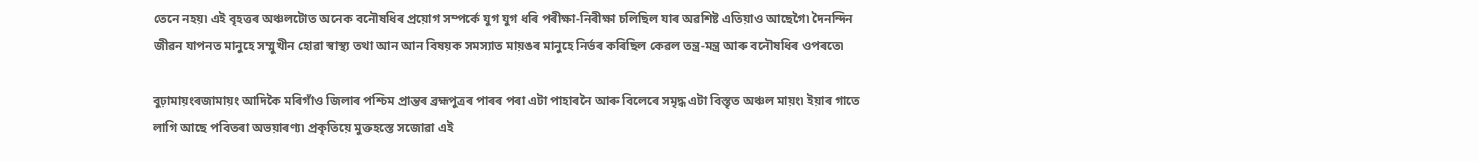তেনে নহয়৷ এই বৃহত্তৰ অঞ্চলটোত অনেক বনৌষধিৰ প্ৰয়োগ সম্পৰ্কে যুগ যুগ ধৰি পৰীক্ষা-নিৰীক্ষা চলিছিল যাৰ অৱশিষ্ট এতিয়াও আছেগৈ৷ দৈনন্দিন জীৱন যাপনত মানুহে সম্মুখীন হোৱা স্বাস্থ্য তথা আন আন বিষয়ক সমস্যাত মায়ঙৰ মানুহে নিৰ্ভৰ কৰিছিল কেৱল তন্ত্ৰ-মন্ত্ৰ আৰু বনৌষধিৰ ওপৰতে৷

বুঢ়ামায়ংৰজামায়ং আদিকৈ মৰিগাঁও জিলাৰ পশ্চিম প্ৰান্তৰ ব্ৰহ্মপুত্ৰৰ পাৰৰ পৰা এটা পাহাৰনৈ আৰু বিলেৰে সমৃদ্ধ এটা বিস্তৃত অঞ্চল মায়ং৷ ইয়াৰ গাতে লাগি আছে পবিতৰা অভয়াৰণ্য৷ প্ৰকৃতিয়ে মুক্তহস্তে সজোৱা এই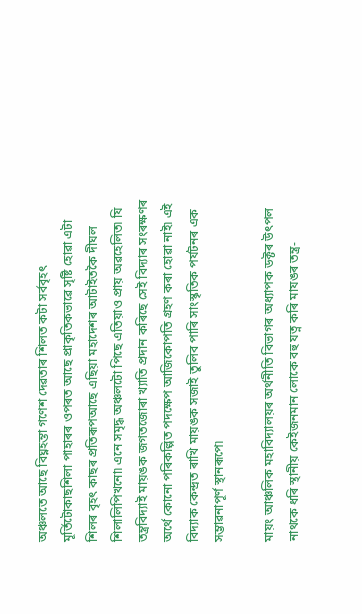অঞ্চলতে আছে বিঘ্নহন্তা গণেশ দেৱতাৰ শিলত কটা সৰ্ববৃহৎ মূৰ্তিটোকাছশিলা পাহাৰৰ ওপৰত আছে প্ৰাকৃতিকভাৱে সৃষ্টি হোৱা এটা শিলৰ বৃহৎ কাছৰ প্ৰতিৰূপআছে এছিয়া মহাদেশৰ আটাইতকৈ দীঘল শিলালিপিখনো৷ এনে সমৃদ্ধ অঞ্চলটো পিছে এতিয়াও প্ৰায় অৱহেলিত৷ যি তন্ত্ৰবিদ্যাই মায়ঙক জগতজোৰা খ্যাতি প্ৰদান কৰিছে সেই বিদ্যাৰ সংৰক্ষণৰ অৰ্থে কোনো পৰিকল্পিত পদক্ষেপ আজিকোপতি গ্ৰহণ কৰা হোৱা নাই৷ এই বিদ্যাক কেন্দ্ৰত ৰাখি মায়ঙক সজাই তুলিব পাৰি সাংস্কৃতিক পৰ্যটনৰ এক সম্ভাৱনাপূৰ্ণ স্থানৰূপে৷

মায়ং আঞ্চলিক মহাবিদ্যালয়ৰ অৰ্থনীতি বিভাগৰ অধ্যাপক ডক্টৰ উৎপল নাথকে ধৰি স্থানীয় কেইজনমান লোকে বহু যত্ন কৰি মাযঙৰ তন্ত্ৰ-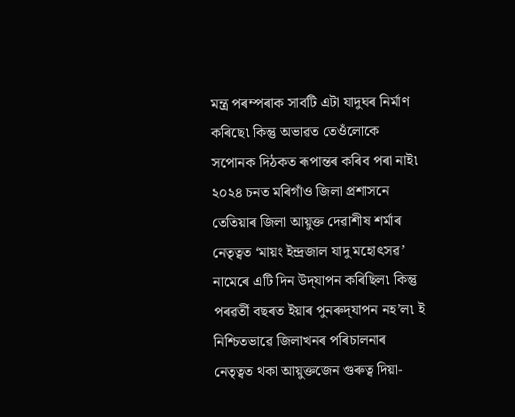মন্ত্ৰ পৰম্পৰাক সাবটি এটা যাদুঘৰ নিৰ্মাণ কৰিছে৷ কিন্তু অভাৱত তেওঁলোকে সপোনক দিঠকত ৰূপান্তৰ কৰিব পৰা নাই৷ ২০২৪ চনত মৰিগাঁও জিলা প্ৰশাসনে তেতিয়াৰ জিলা আয়ুক্ত দেৱাশীষ শৰ্মাৰ নেতৃত্বত ‘মায়ং ইন্দ্ৰজাল যাদু মহোৎসৱ’ নামেৰে এটি দিন উদ্‌যাপন কৰিছিল৷ কিন্তু পৰৱৰ্তী বছৰত ইয়াৰ পুনৰুদ্‌যাপন নহ’ল৷ ই নিশ্চিতভাৱে জিলাখনৰ পৰিচালনাৰ নেতৃত্বত থকা আয়ুক্তজেন গুৰুত্ব দিয়া-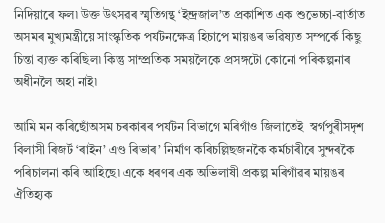নিদিয়াৰে ফল৷ উক্ত উৎসৱৰ স্মৃতিগন্থ ‘ইন্দ্ৰজাল’ত প্ৰকাশিত এক শুভেচ্চা-বাৰ্তাত অসমৰ মুখ্যমন্ত্ৰীয়ে সাংস্কৃতিক পৰ্যটনক্ষেত্ৰ হিচাপে মায়ঙৰ ভৱিষ্যত সম্পৰ্কে কিছু চিন্তা ব্যক্ত কৰিছিল৷ কিন্তু সাম্প্ৰতিক সময়লৈকে প্ৰসঙ্গটো কোনো পৰিকল্পনাৰ অধীনলৈ অহা নাই৷

আমি মন কৰিছোঁঅসম চৰকাৰৰ পৰ্যটন বিভাগে মৰিগাঁও জিলাতেই  স্বৰ্গপুৰীসদৃশ বিলাসী ৰিজৰ্ট ‘ৰাইন’ এণ্ড ৰিভাৰ’ নিৰ্মাণ কৰিচল্লিছজনকৈ কৰ্মচাৰীৰে সুন্দৰকৈ পৰিচালনা কৰি আহিছে৷ একে ধৰণৰ এক অভিলাষী প্ৰকল্প মৰিগাঁৱৰ মায়ঙৰ ঐতিহ্যক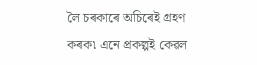লৈ চৰকাৰে অচিৰেই গ্ৰহণ কৰক৷ এনে প্ৰকল্পই কেৱল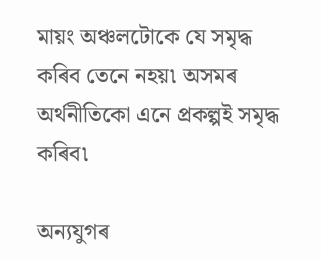মায়ং অঞ্চলটোকে যে সমৃদ্ধ কৰিব তেনে নহয়৷ অসমৰ অৰ্থনীতিকো এনে প্ৰকল্পই সমৃদ্ধ কৰিব৷

অন্যযুগৰ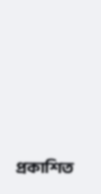প্ৰকাশিত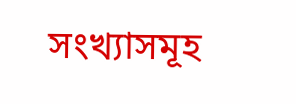সংখ্যাসমূহ